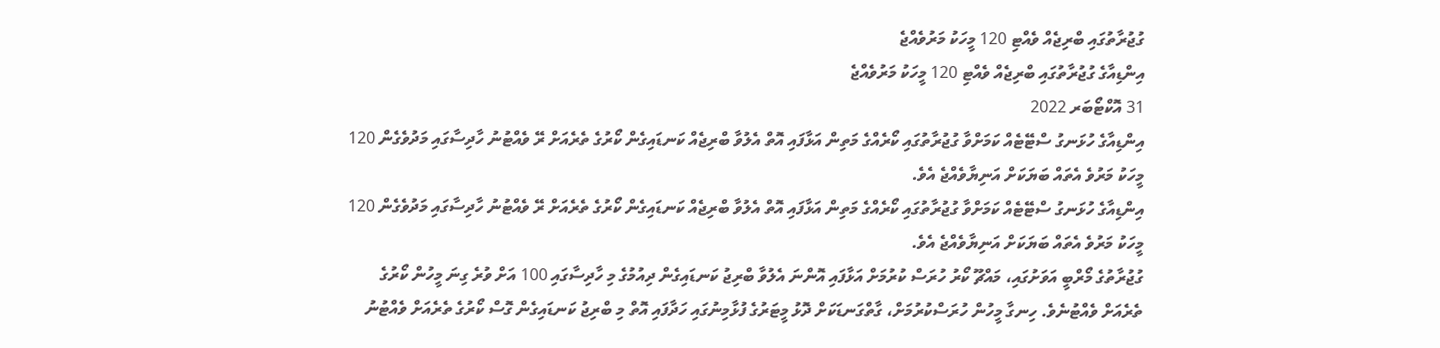ގުޖުރާތުގައި ބްރިޖެއް ވެއްޓި 120 މީހަކު މަރުވެއްޖެ
އިންޑިއާގެ ގުޖުރާތުގައި ބްރިޖެއް ވެއްޓި 120 މީހަކު މަރުވެއްޖެ
31 އޮކްޓޯބަރ 2022
އިންޑިއާގެ ހުޅަނގު ސްޓޭޓެއް ކަމަށްވާ ގުޖުރާތުގައި ކޯރެއްގެ މަތިން އަޅާފައި އޮތް އެލުވާ ބްރިޖެއް ކަނޑައިގެން ކޯރުގެ ތެރެއަށް ރޭ ވެއްޓުނު ހާދިސާގައި މަދުވެގެން 120 މީހަކު މަރުވެ އެތައް ބަޔަކަށް އަނިޔާވެއްޖެ އެވެ.
އިންޑިއާގެ ހުޅަނގު ސްޓޭޓެއް ކަމަށްވާ ގުޖުރާތުގައި ކޯރެއްގެ މަތިން އަޅާފައި އޮތް އެލުވާ ބްރިޖެއް ކަނޑައިގެން ކޯރުގެ ތެރެއަށް ރޭ ވެއްޓުނު ހާދިސާގައި މަދުވެގެން 120 މީހަކު މަރުވެ އެތައް ބަޔަކަށް އަނިޔާވެއްޖެ އެވެ.
ގުޖުރާތުގެ މޯރްބީ އަވަށުގައި، މައްޗޫ ކޯރު ހުރަސް ކުރުމަށް އަޅާފައި އޮންނަ އެލުވާ ބްރިޖު ކަނޑައިގެން ދިއުމުގެ މި ހާދިސާގައި 100 އަށް ވުރެ ގިނަ މީހުން ކޯރުގެ ތެރެއަށް ވެއްޓުނެވެ. ހިނގާ މީހުން ހުރަސްކުރުމަށް، ގާތްގަނޑަކަށް ދޮޅު މީޓަރުގެ ފުޅާމިނުގައި ހަދާފައި އޮތް މި ބްރިޖު ކަނޑައިގެން ގޮސް ކޯރުގެ ތެރެއަށް ވެއްޓުނު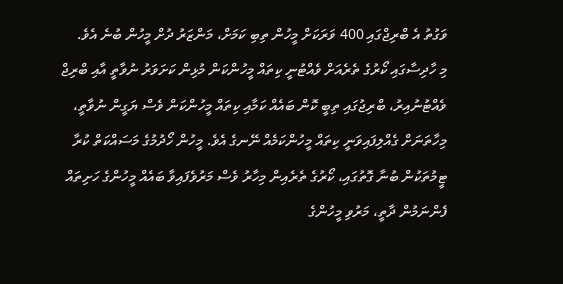ވަގުތު އެ ބްރިޖްގައި 400 ވަރަކަށް މީހުން ތިބި ކަމަށް، މަންޒަރު ދުށް މީހުން ބުނެ އެވެ.
މި ހާދިސާގައި ކޯރުގެ ތެރެއަށް ވެއްޓުނީ ކިތައް މީހުންކަން މުޅިން ކަށަވަރު ނުވާތީ އާއި ބްރިޖް ވެއްޓުނުއިރު، ބްރިޖުގައި ތިބީ ކޮން ބައެއް ކަމާއި ކިތައް މީހުންކަން ވެސް ޔަގީން ނުވާތީ، މިހާތަނަށް ގެއްލިފައިވަނީ ކިތައް މީހުންކަމެއް ނޭނގެ އެވެ. މީހުން ހޯދުމުގެ މަސައްކަތް ކުރާ ޓީމުތަކުން ބުނާ ގޮތުގައި، ކޯރުގެ ތެރެއިން މިހާރު ވެސް މަރުވެފައިވާ ބައެއް މީހުންގެ ހަށިތައް ފެންނަމުން ދާތީ، މަރުވި މީހުންގެ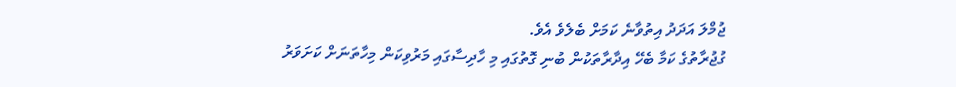ޖުމްލަ އަދަދު އިތުވާނެ ކަމަށް ބެލެވެ އެވެ.
ގުޖުރާތުގެ ކަމާ ބެހޭ އިދާރާތަކުން ބުނި ގޮތުގައި މި ހާދިސާގައި މަރުވިކަން މިހާތަނަށް ކަށަވަރު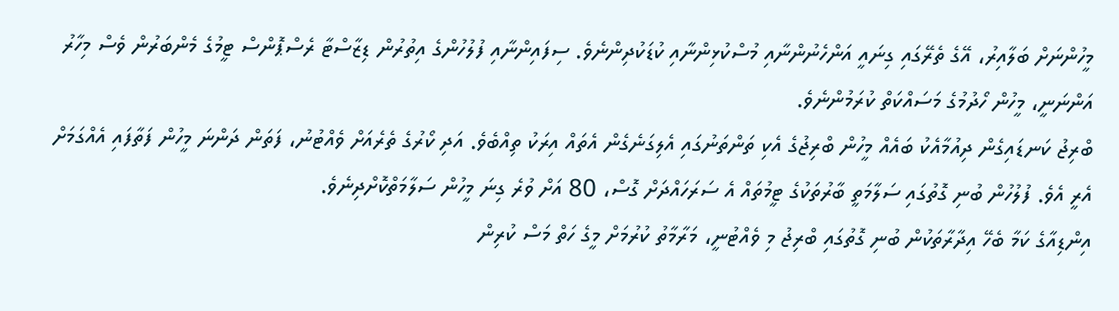މީހުންނަށް ބަލާއިރު، އޭގެ ތެރޭގައި ގިނައީ އަންހެނުންނާއި މުސްކުޅިންނާއި ކުޑަކުދިންނެވެ. ސިފައިންނާއި ފުލުހުންގެ އިތުރުން ޑިޒާސްޓާ ރެސްޕޮންސް ޓީމުގެ މެންބަރުން ވެސް މިހާރު އަންނަނީ، މީހުން ހޯދުމުގެ މަސައްކަތް ކުރަމުންނެވެ.
ބްރިޖު ކަނޑައިގެން ދިއުމާއެކު ބައެއް މީހުން ބްރިޖުގެ އެކި ތަންތަނުގައި އެލިގަނެގެން އެތައް އިރަކު ތިއްބެވެ. އަދި ކޯރުގެ ތެރެއަށް ވެއްޓުނު، ފަތަން ދަންނަ މީހުން ފަތާފައި އެއްގަމަށް އެރީ އެވެ. ފުލުހުން ބުނި ގޮތުގައި ސަލާމަތީ ބާރުތަކުގެ ޓީމުތައް އެ ސަރަހައްދަށް ގޮސް، 80 އަށް ވުރެ ގިނަ މީހުން ސަލާމަތްކޮށްދިނެވެ.
އިންޑިއާގެ ކަމާ ބެހޭ އިދާރާތަކުން ބުނި ގޮތުގައި ބްރިޖު މި ވެއްޓުނީ، މަރާމާތު ކުރުމަށް މީގެ ހަތް މަސް ކުރިން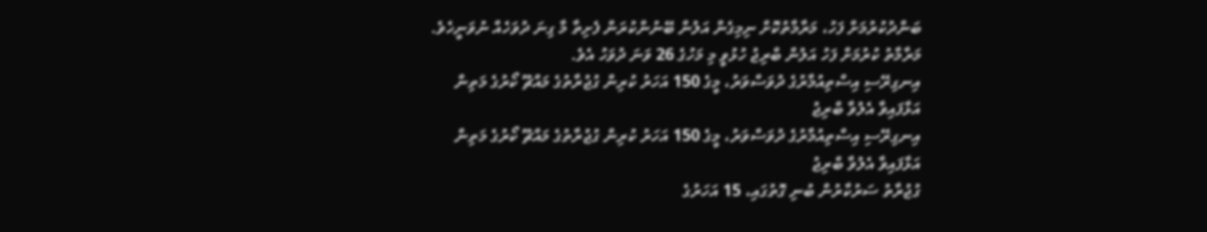ބަންދުކުރުމަށް ފަހު، މަރާމާތުކޮށް ނިމިގެން އަލުން ބޭނުންކުރަން ފެށިތާ މާ ގިނަ ދުވަހެއް ނުވަނީހެވެ. މަރާމާތު ކުރުމަށް ފަހު އަލުން ބްރިޖު ހުޅުވީ މި މަހުގެ 26 ވަނަ ދުވަހު އެވެ.
އިނގިރޭސި އިސްތިއުމާރުގެ ދުވަސްވަރު، މީގެ 150 އަހަރު ކުރިން ގުޖުރާތުގެ މައްޗޫ ކޯރުގެ މަތިން އަޅާފައިވާ އެލުވާ ބްރިޖު
އިނގިރޭސި އިސްތިއުމާރުގެ ދުވަސްވަރު، މީގެ 150 އަހަރު ކުރިން ގުޖުރާތުގެ މައްޗޫ ކޯރުގެ މަތިން އަޅާފައިވާ އެލުވާ ބްރިޖު
ގުޖުރާތު ސަރުކާރުން ބުނި ގޮތުގައި، 15 އަހަރުގެ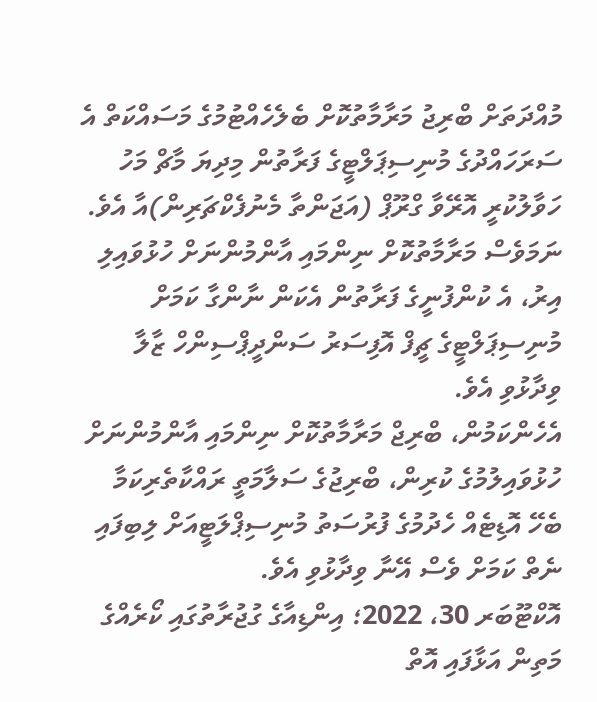މުއްދަތަށް ބްރިޖު މަރާމާތުކޮށް ބެލެހެއްޓުމުގެ މަސައްކަތް އެ ސަރަހައްދުގެ މުނިސިޕަލްޓީގެ ފަރާތުން މިދިޔަ މާޗް މަހު ހަވާލުކުރީ އޮރޭވާ ގްރޫޕް (އަޖަންތާ މެނުފެކްޗަރިން)އާ އެވެ. ނަމަވެސް މަރާމާތުކޮށް ނިންމައި އާންމުންނަށް ހުޅުވައިލި އިރު، އެ ކުންފުނީގެ ފަރާތުން އެކަން ނާންގާ ކަމަށް މުނިސިޕަލްޓީގެ ޗީފް އޮފިސަރު ސަންދީޕްސިންހް ޒާލާ ވިދާޅުވި އެވެ.
އެހެންކަމުން، ބްރިޖް މަރާމާތުކޮށް ނިންމައި އާންމުންނަށް ހުޅުވައިލުމުގެ ކުރިން، ބްރިޖުގެ ސަލާމަތީ ރައްކާތެރިކަމާ ބެހޭ އޮޑިޓެއް ހެދުމުގެ ފުރުސަތު މުނިސިޕްލަޓީއަށް ލިބިފައި ނެތް ކަމަށް ވެސް އޭނާ ވިދާޅުވި އެވެ.
އޮކްޓޫބަރ 30، 2022؛ އިންޑިއާގެ ގުޖުރާތުގައި ކޯރެއްގެ މަތިން އަޅާފައި އޮތް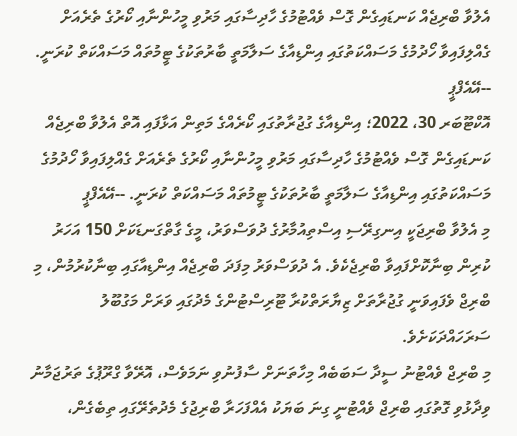އެލުވާ ބްރިޖެއް ކަނޑައިގެން ގޮސް ވެއްޓުމުގެ ހާދިސާގައި މަރުވި މީހުންނާއި ކޯރުގެ ތެރެއަށް ގެއްލިފައިވާ ހޯދުމުގެ މަސައްކަތުގައި އިންޑިއާގެ ސަލާމަތީ ބާރުތަކުގެ ޓީމުތައް މަސައްކަތް ކުރަނީ. --އޭއެފްޕީ
އޮކްޓޫބަރ 30، 2022؛ އިންޑިއާގެ ގުޖުރާތުގައި ކޯރެއްގެ މަތިން އަޅާފައި އޮތް އެލުވާ ބްރިޖެއް ކަނޑައިގެން ގޮސް ވެއްޓުމުގެ ހާދިސާގައި މަރުވި މީހުންނާއި ކޯރުގެ ތެރެއަށް ގެއްލިފައިވާ ހޯދުމުގެ މަސައްކަތުގައި އިންޑިއާގެ ސަލާމަތީ ބާރުތަކުގެ ޓީމުތައް މަސައްކަތް ކުރަނީ. --އޭއެފްޕީ
މި އެލުވާ ބްރިޖަކީ އިނގިރޭސި އިސްތިއުމާރުގެ ދުވަސްވަރު، މީގެ ގާތްގަނޑަކަށް 150 އަހަރު ކުރިން ބިނާކޮށްފައިވާ ބްރިޖެކެވެ. އެ ދުވަސްވަރު މިފަދަ ބްރިޖެއް އިންޑިއާގައި ބިނާކުރުމުން، މި ބްރިޖް ވެފައިވަނީ ގުޖުރާތަށް ޒިޔާރަތްކުރާ ޓޫރިސްޓުންގެ މެދުގައި ވަރަށް މަގުބޫލު ސަރަހައްދަކަށެވެ.
މި ބްރިޖް ވެއްޓުނު ސީދާ ސަބަބެއް މިހާތަނަށް ސާފުނުވި ނަމަވެސް، އޮރޭވާ ގްރޫޕުގެ ތަރުޖަމާނު ވިދާޅުވި ގޮތުގައި ބްރިޖް ވެއްޓުނީ ގިނަ ބަޔަކު އެއްފަހަރާ ބްރިޖުގެ މެދުތެރޭގައި ތިބެގެން،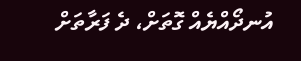އުނދޯއްޔެއް ގޮތަށް، ދެ ފަރާތަށް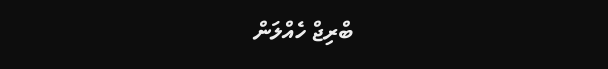ބްރިޖް ހެއްލަން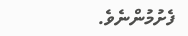ފެށުމުންނެވެ.